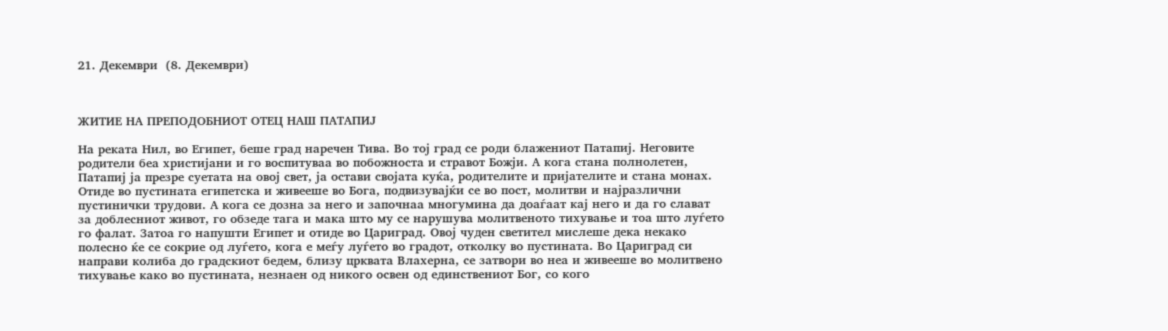21. Декември  (8. Декември)



ЖИТИЕ НА ПРЕПОДОБНИОТ ОТЕЦ НАШ ПАТАПИЈ

На реката Нил, во Египет, беше град наречен Тива. Во тој град се роди блажениот Патапиј. Неговите родители беа христијани и го воспитуваа во побожноста и стравот Божји. А кога стана полнолетен, Патапиј ја презре суетата на овој свет, ја остави својата куќа, родителите и пријателите и стана монах. Отиде во пустината египетска и живееше во Бога, подвизувајќи се во пост, молитви и најразлични пустинички трудови. А кога се дозна за него и започнаа многумина да доаѓаат кај него и да го слават за доблесниот живот, го обзеде тага и мака што му се нарушува молитвеното тихување и тоа што луѓето го фалат. Затоа го напушти Египет и отиде во Цариград. Овој чуден светител мислеше дека некако полесно ќе се сокрие од луѓето, кога е меѓу луѓето во градот, отколку во пустината. Во Цариград си направи колиба до градскиот бедем, близу црквата Влахерна, се затвори во неа и живееше во молитвено тихување како во пустината, незнаен од никого освен од единствениот Бог, со кого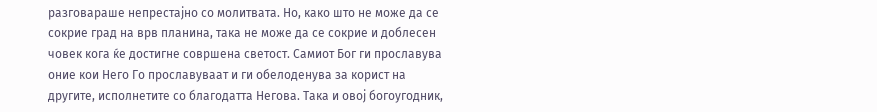разговараше непрестајно со молитвата. Но, како што не може да се сокрие град на врв планина, така не може да се сокрие и доблесен човек кога ќе достигне совршена светост. Самиот Бог ги прославува оние кои Него Го прославуваат и ги обелоденува за корист на другите, исполнетите со благодатта Негова. Така и овој богоугодник,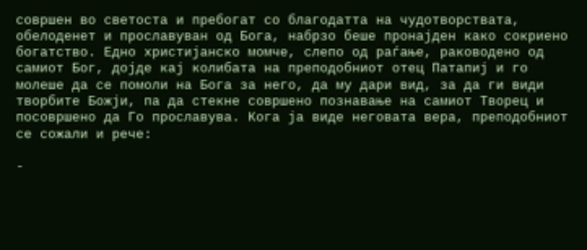совршен во светоста и пребогат со благодатта на чудотворствата, обелоденет и прославуван од Бога, набрзо беше пронајден како сокриено богатство. Едно христијанско момче, слепо од раѓање, раководено од самиот Бог, дојде кај колибата на преподобниот отец Патапиј и го молеше да се помоли на Бога за него, да му дари вид, за да ги види творбите Божји, па да стекне совршено познавање на самиот Творец и посовршено да Го прославува. Кога ја виде неговата вера, преподобниот се сожали и рече:

-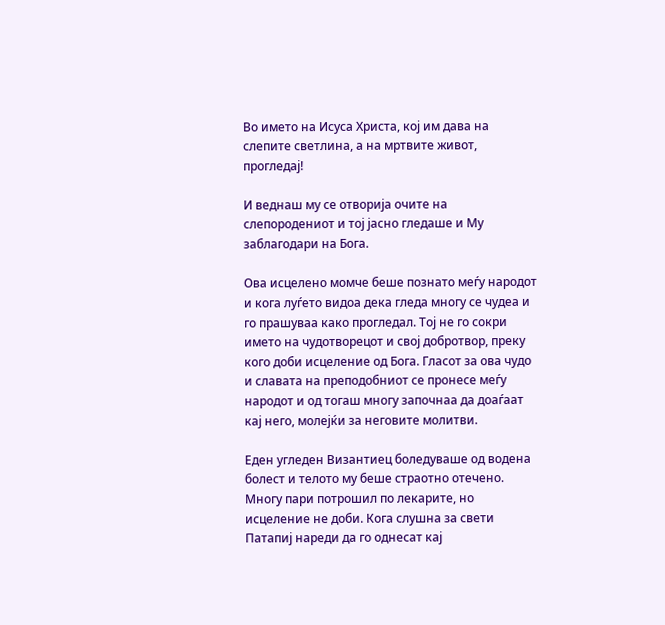Во името на Исуса Христа, кој им дава на слепите светлина, а на мртвите живот, прогледај!

И веднаш му се отворија очите на слепородениот и тој јасно гледаше и Му заблагодари на Бога.

Ова исцелено момче беше познато меѓу народот и кога луѓето видоа дека гледа многу се чудеа и го прашуваа како прогледал. Тој не го сокри името на чудотворецот и свој добротвор, преку кого доби исцеление од Бога. Гласот за ова чудо и славата на преподобниот се пронесе меѓу народот и од тогаш многу започнаа да доаѓаат кај него, молејќи за неговите молитви.

Еден угледен Византиец боледуваше од водена болест и телото му беше страотно отечено. Многу пари потрошил по лекарите, но исцеление не доби. Кога слушна за свети Патапиј нареди да го однесат кај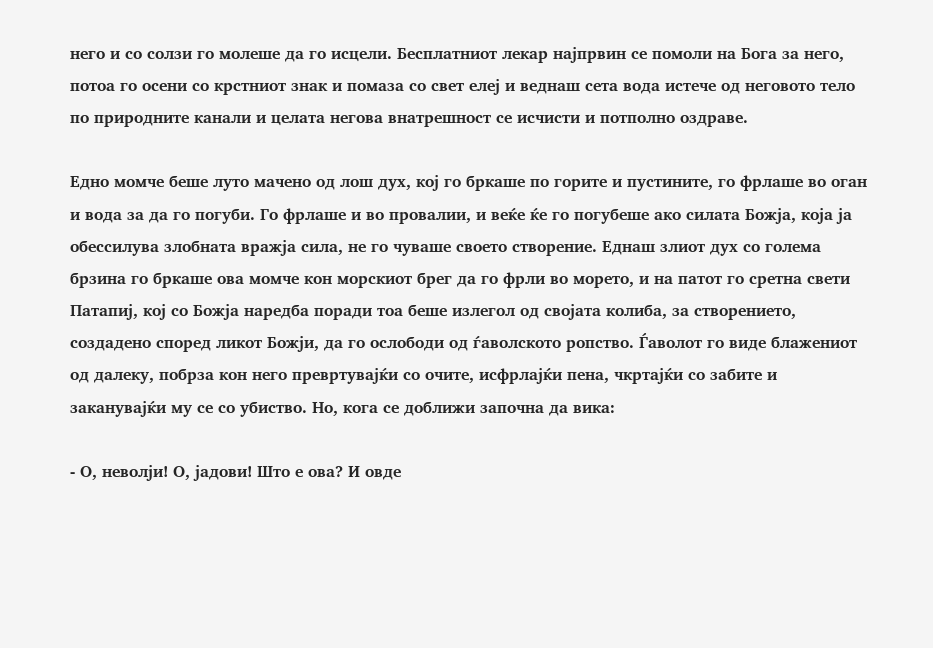него и со солзи го молеше да го исцели. Бесплатниот лекар најпрвин се помоли на Бога за него, потоа го осени со крстниот знак и помаза со свет елеј и веднаш сета вода истече од неговото тело по природните канали и целата негова внатрешност се исчисти и потполно оздраве.

Едно момче беше луто мачено од лош дух, кој го бркаше по горите и пустините, го фрлаше во оган и вода за да го погуби. Го фрлаше и во провалии, и веќе ќе го погубеше ако силата Божја, која ја обессилува злобната вражја сила, не го чуваше своето створение. Еднаш злиот дух со голема брзина го бркаше ова момче кон морскиот брег да го фрли во морето, и на патот го сретна свети Патапиј, кој со Божја наредба поради тоа беше излегол од својата колиба, за створението, создадено според ликот Божји, да го ослободи од ѓаволското ропство. Ѓаволот го виде блажениот од далеку, побрза кон него превртувајќи со очите, исфрлајќи пена, чкртајќи со забите и заканувајќи му се со убиство. Но, кога се доближи започна да вика:

- О, неволји! О, јадови! Што е ова? И овде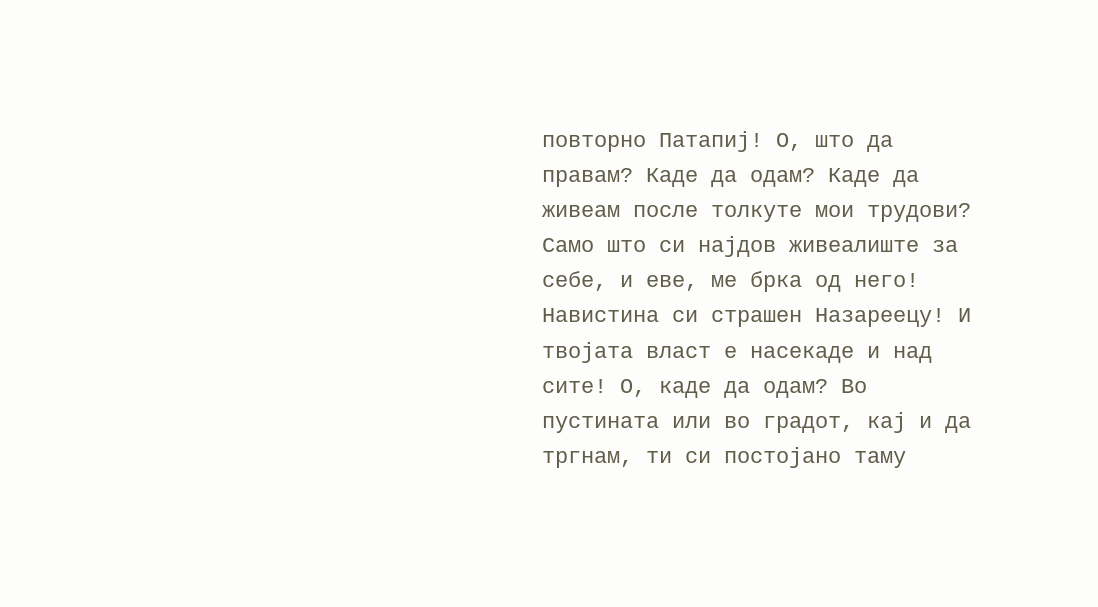повторно Патапиј! О, што да правам? Каде да одам? Каде да живеам после толкуте мои трудови? Само што си најдов живеалиште за себе, и еве, ме брка од него! Навистина си страшен Назареецу! И твојата власт е насекаде и над сите! О, каде да одам? Во пустината или во градот, кај и да тргнам, ти си постојано таму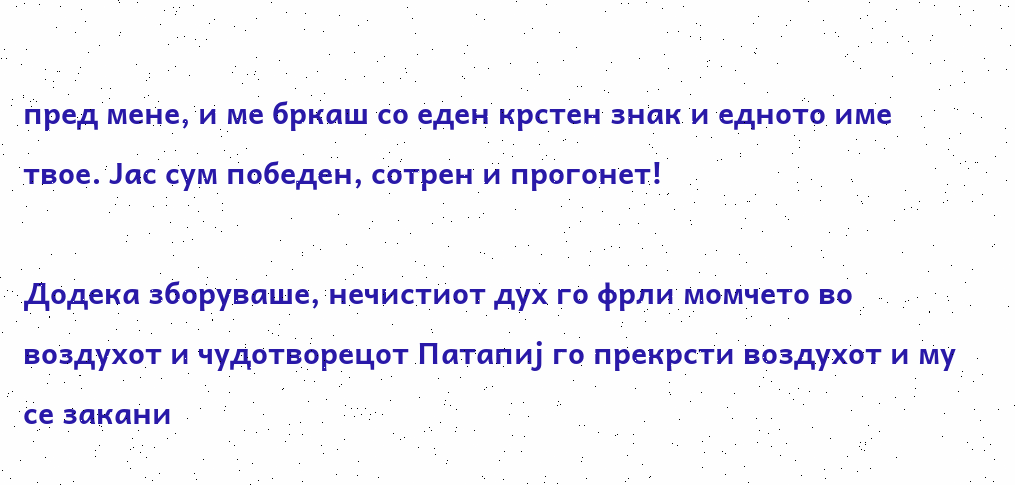пред мене, и ме бркаш со еден крстен знак и едното име твое. Јас сум победен, сотрен и прогонет!

Додека зборуваше, нечистиот дух го фрли момчето во воздухот и чудотворецот Патапиј го прекрсти воздухот и му се закани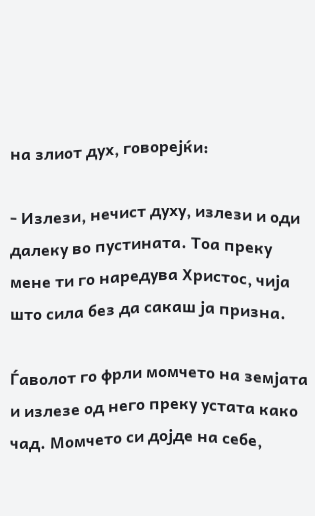на злиот дух, говорејќи:

- Излези, нечист духу, излези и оди далеку во пустината. Тоа преку мене ти го наредува Христос, чија што сила без да сакаш ја призна.

Ѓаволот го фрли момчето на земјата и излезе од него преку устата како чад. Момчето си дојде на себе,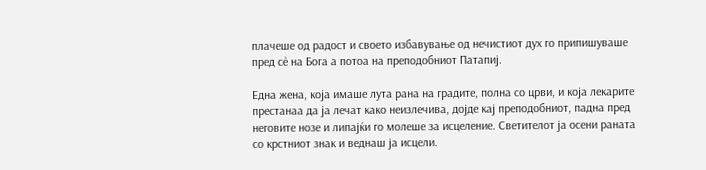плачеше од радост и своето избавување од нечистиот дух го припишуваше пред сѐ на Бога а потоа на преподобниот Патапиј.

Една жена, која имаше лута рана на градите, полна со црви, и која лекарите престанаа да ја лечат како неизлечива, дојде кај преподобниот, падна пред неговите нозе и липајќи го молеше за исцеление. Светителот ја осени раната со крстниот знак и веднаш ја исцели.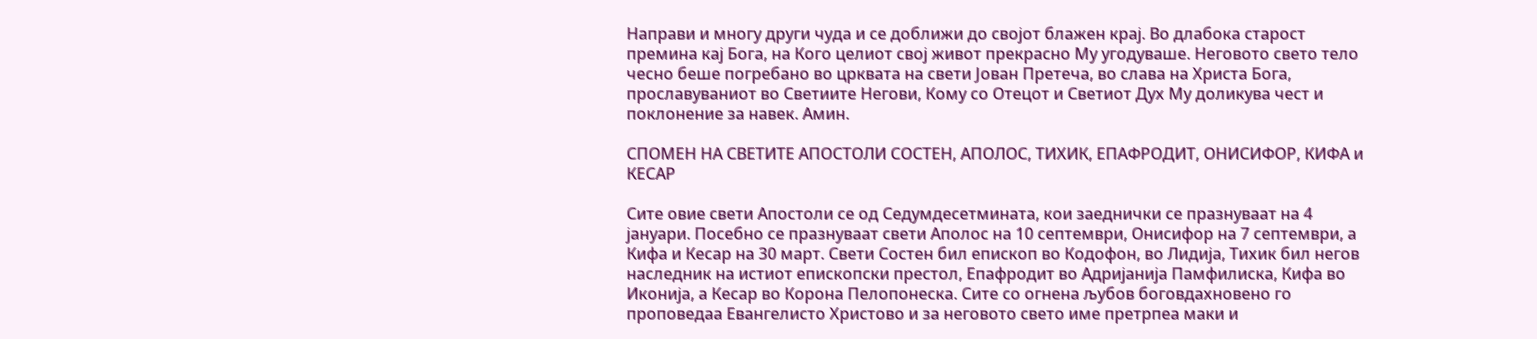Направи и многу други чуда и се доближи до својот блажен крај. Во длабока старост премина кај Бога, на Кого целиот свој живот прекрасно Му угодуваше. Неговото свето тело чесно беше погребано во црквата на свети Јован Претеча, во слава на Христа Бога, прославуваниот во Светиите Негови, Кому со Отецот и Светиот Дух Му доликува чест и поклонение за навек. Амин.

СПОМЕН НА СВЕТИТЕ АПОСТОЛИ СОСТЕН, АПОЛОС, ТИХИК, ЕПАФРОДИТ, ОНИСИФОР, КИФА и КЕСАР

Сите овие свети Апостоли се од Седумдесетмината, кои заеднички се празнуваат на 4 јануари. Посебно се празнуваат свети Аполос на 10 септември, Онисифор на 7 септември, а Кифа и Кесар на 30 март. Свети Состен бил епископ во Кодофон, во Лидија, Тихик бил негов наследник на истиот епископски престол, Епафродит во Адријанија Памфилиска, Кифа во Иконија, а Кесар во Корона Пелопонеска. Сите со огнена љубов боговдахновено го проповедаа Евангелисто Христово и за неговото свето име претрпеа маки и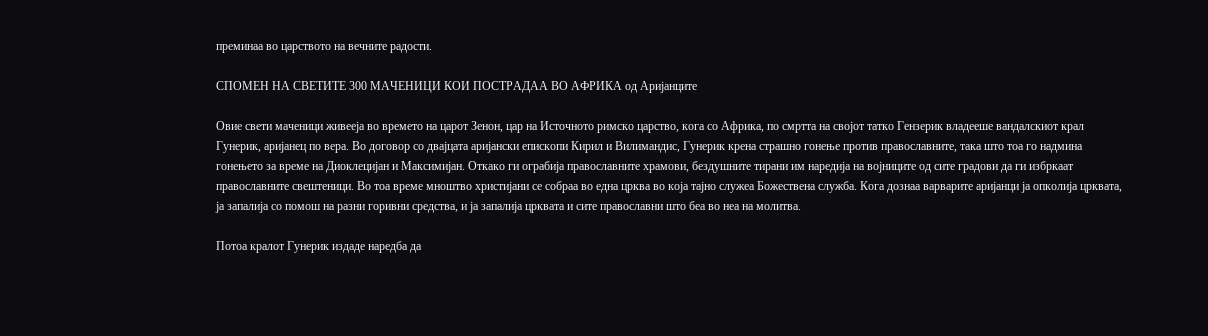преминаа во царството на вечните радости.

СПОМЕН НА СВЕТИТЕ 300 МАЧЕНИЦИ КОИ ПОСТРАДАА ВО АФРИКА од Аријанците

Овие свети маченици живееја во времето на царот Зенон, цар на Источното римско царство, кога со Африка, по смртта на својот татко Гензерик владееше вандалскиот крал Гунерик, аријанец по вера. Во договор со двајцата аријански епископи Кирил и Вилимандис, Гунерик крена страшно гонење против православните, така што тоа го надмина гонењето за време на Диоклецијан и Максимијан. Откако ги ограбија православните храмови, бездушните тирани им наредија на војниците од сите градови да ги избркаат православните свештеници. Во тоа време мноштво христијани се собраа во една црква во која тајно служеа Божествена служба. Кога дознаа варварите аријанци ја опколија црквата, ја запалија со помош на разни горивни средства, и ја запалија црквата и сите православни што беа во неа на молитва.

Потоа кралот Гунерик издаде наредба да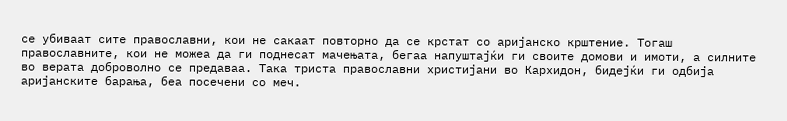се убиваат сите православни, кои не сакаат повторно да се крстат со аријанско крштение. Тогаш православните, кои не можеа да ги поднесат мачењата, бегаа напуштајќи ги своите домови и имоти, а силните во верата доброволно се предаваа. Така триста православни христијани во Кархидон, бидејќи ги одбија аријанските барања, беа посечени со меч.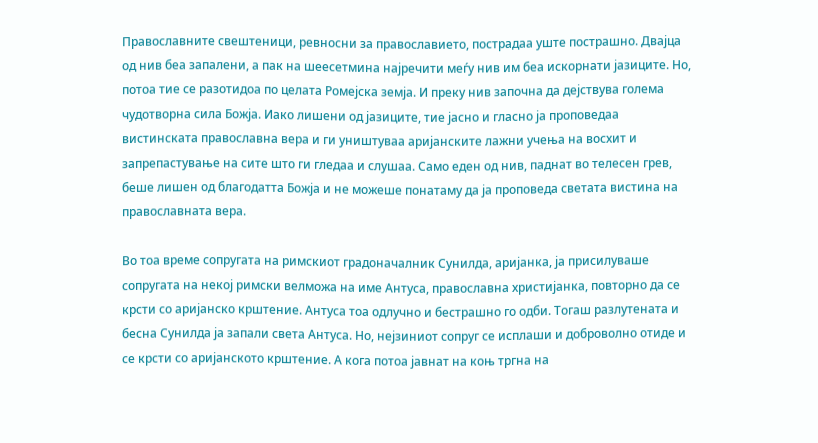Православните свештеници, ревносни за православието, пострадаа уште пострашно. Двајца од нив беа запалени, а пак на шеесетмина најречити меѓу нив им беа искорнати јазиците. Но, потоа тие се разотидоа по целата Ромејска земја. И преку нив започна да дејствува голема чудотворна сила Божја. Иако лишени од јазиците, тие јасно и гласно ја проповедаа вистинската православна вера и ги уништуваа аријанските лажни учења на восхит и запрепастување на сите што ги гледаа и слушаа. Само еден од нив, паднат во телесен грев, беше лишен од благодатта Божја и не можеше понатаму да ја проповеда светата вистина на православната вера.

Во тоа време сопругата на римскиот градоначалник Сунилда, аријанка, ја присилуваше сопругата на некој римски велможа на име Антуса, православна христијанка, повторно да се крсти со аријанско крштение. Антуса тоа одлучно и бестрашно го одби. Тогаш разлутената и бесна Сунилда ја запали света Антуса. Но, нејзиниот сопруг се исплаши и доброволно отиде и се крсти со аријанското крштение. А кога потоа јавнат на коњ тргна на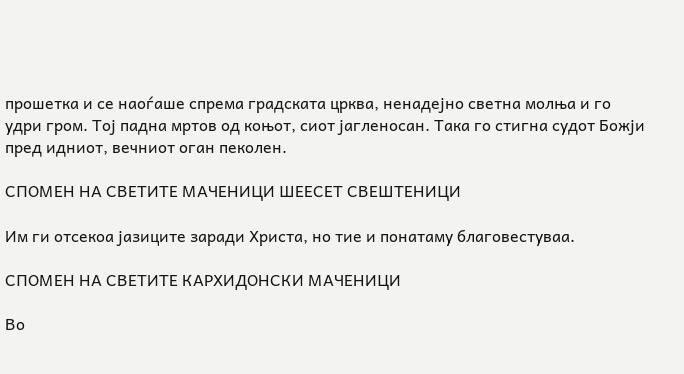прошетка и се наоѓаше спрема градската црква, ненадејно светна молња и го удри гром. Тој падна мртов од коњот, сиот јагленосан. Така го стигна судот Божји пред идниот, вечниот оган пеколен.

СПОМЕН НА СВЕТИТЕ МАЧЕНИЦИ ШЕЕСЕТ СВЕШТЕНИЦИ

Им ги отсекоа јазиците заради Христа, но тие и понатаму благовестуваа.

СПОМЕН НА СВЕТИТЕ КАРХИДОНСКИ МАЧЕНИЦИ

Во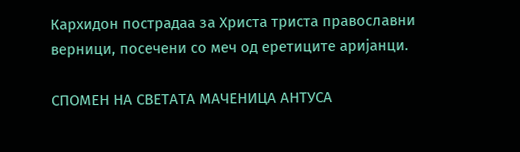Кархидон пострадаа за Христа триста православни верници, посечени со меч од еретиците аријанци.

СПОМЕН НА СВЕТАТА МАЧЕНИЦА АНТУСА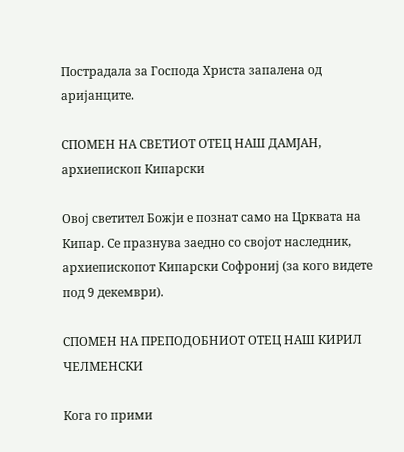Пострадала за Господа Христа запалена од аријанците.

СПОМЕН НА СВЕТИОТ ОТЕЦ НАШ ДАМЈАН, архиепископ Кипарски

Овој светител Божји е познат само на Црквата на Кипар. Се празнува заедно со својот наследник, архиепископот Кипарски Софрониј (за кого видете под 9 декември).

СПОМЕН НА ПРЕПОДОБНИОТ ОТЕЦ НАШ КИРИЛ ЧЕЛМЕНСКИ

Кога го прими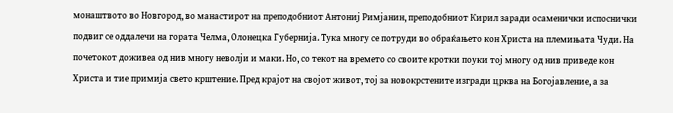монаштвото во Новгород, во манастирот на преподобниот Антониј Римјанин, преподобниот Кирил заради осаменички испоснички подвиг се оддалечи на гората Челма, Олонецка Губернија. Тука многу се потруди во обраќањето кон Христа на племињата Чуди. На почетокот доживеа од нив многу неволји и маки. Но, со текот на времето со своите кротки поуки тој многу од нив приведе кон Христа и тие примија свето крштение. Пред крајот на својот живот, тој за новокрстените изгради црква на Богојавление, а за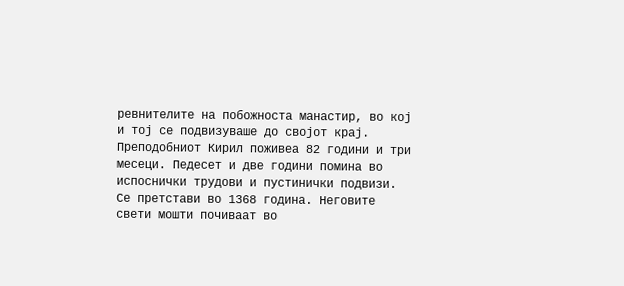ревнителите на побожноста манастир, во кој и тој се подвизуваше до својот крај. Преподобниот Кирил поживеа 82 години и три месеци. Педесет и две години помина во испоснички трудови и пустинички подвизи. Се претстави во 1368 година. Неговите свети мошти почиваат во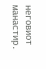неговиот манастир.